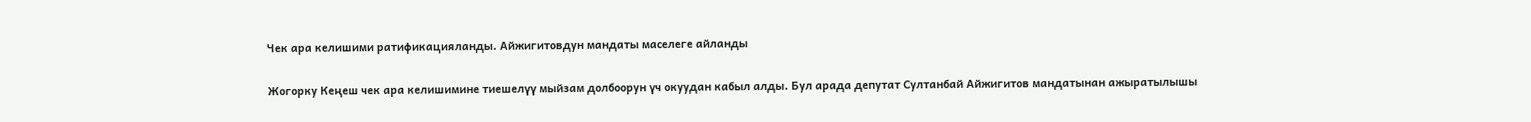Чек ара келишими ратификацияланды. Айжигитовдун мандаты маселеге айланды

Жогорку Кеңеш чек ара келишимине тиешелүү мыйзам долбоорун үч окуудан кабыл алды. Бул арада депутат Султанбай Айжигитов мандатынан ажыратылышы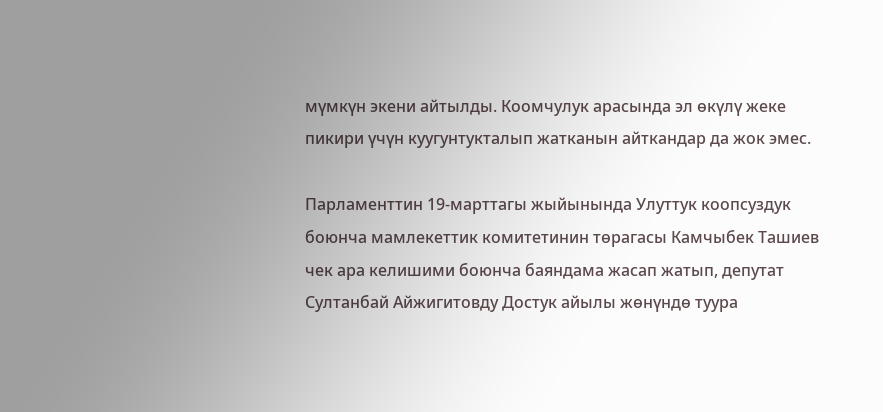мүмкүн экени айтылды. Коомчулук арасында эл өкүлү жеке пикири үчүн куугунтукталып жатканын айткандар да жок эмес.

Парламенттин 19-марттагы жыйынында Улуттук коопсуздук боюнча мамлекеттик комитетинин төрагасы Камчыбек Ташиев чек ара келишими боюнча баяндама жасап жатып, депутат Султанбай Айжигитовду Достук айылы жөнүндө туура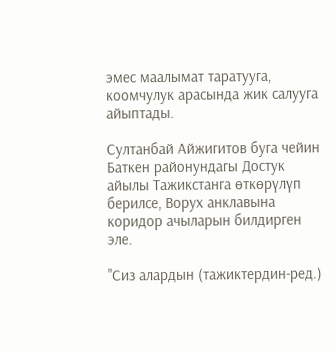эмес маалымат таратууга, коомчулук арасында жик салууга айыптады.

Султанбай Айжигитов буга чейин Баткен районундагы Достук айылы Тажикстанга өткөрүлүп берилсе, Ворух анклавына коридор ачыларын билдирген эле.

"Сиз алардын (тажиктердин-ред.)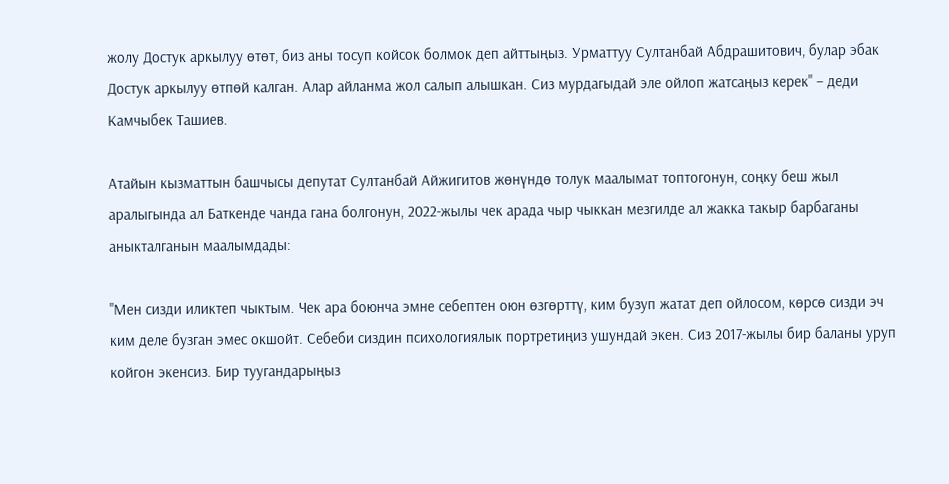жолу Достук аркылуу өтөт, биз аны тосуп койсок болмок деп айттыңыз. Урматтуу Султанбай Абдрашитович, булар эбак Достук аркылуу өтпөй калган. Алар айланма жол салып алышкан. Сиз мурдагыдай эле ойлоп жатсаңыз керек" – деди Камчыбек Ташиев.

Атайын кызматтын башчысы депутат Султанбай Айжигитов жөнүндө толук маалымат топтогонун, соңку беш жыл аралыгында ал Баткенде чанда гана болгонун, 2022-жылы чек арада чыр чыккан мезгилде ал жакка такыр барбаганы аныкталганын маалымдады:

"Мен сизди иликтеп чыктым. Чек ара боюнча эмне себептен оюн өзгөрттү, ким бузуп жатат деп ойлосом, көрсө сизди эч ким деле бузган эмес окшойт. Себеби сиздин психологиялык портретиңиз ушундай экен. Сиз 2017-жылы бир баланы уруп койгон экенсиз. Бир туугандарыңыз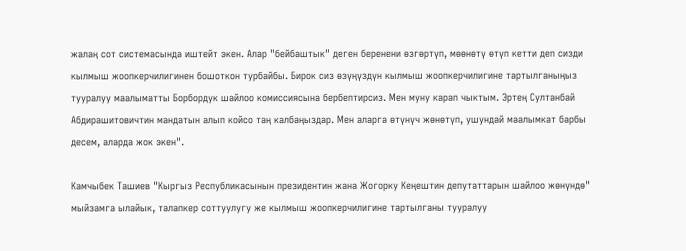жалаң сот системасында иштейт экен. Алар "бейбаштык" деген беренени өзгөртүп, мөөнөтү өтүп кетти деп сизди кылмыш жоопкерчилигинен бошоткон турбайбы. Бирок сиз өзүңүздүн кылмыш жоопкерчилигине тартылганыңыз тууралуу маалыматты Борбордук шайлоо комиссиясына бербептирсиз. Мен муну карап чыктым. Эртең Султанбай Абдирашитовичтин мандатын алып койсо таң калбаңыздар. Мен аларга өтүнүч жөнөтүп, ушундай маалымкат барбы десем, аларда жок экен".

Камчыбек Ташиев "Кыргыз Республикасынын президентин жана Жогорку Кеңештин депутаттарын шайлоо жөнүндө" мыйзамга ылайык, талапкер соттуулугу же кылмыш жоопкерчилигине тартылганы тууралуу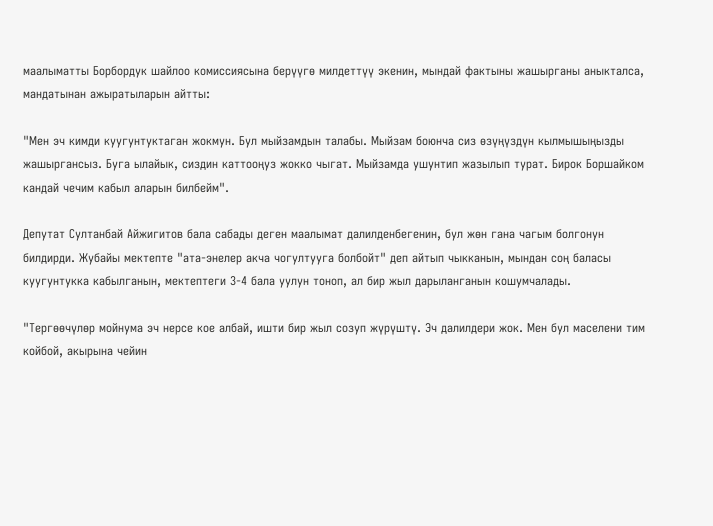маалыматты Борбордук шайлоо комиссиясына берүүгө милдеттүү экенин, мындай фактыны жашырганы аныкталса, мандатынан ажыратыларын айтты:

"Мен эч кимди куугунтуктаган жокмун. Бул мыйзамдын талабы. Мыйзам боюнча сиз өзүңүздүн кылмышыңызды жашыргансыз. Буга ылайык, сиздин каттооңуз жокко чыгат. Мыйзамда ушунтип жазылып турат. Бирок Боршайком кандай чечим кабыл аларын билбейм".

Депутат Султанбай Айжигитов бала сабады деген маалымат далилденбегенин, бул жөн гана чагым болгонун билдирди. Жубайы мектепте "ата-энелер акча чогултууга болбойт" деп айтып чыкканын, мындан соң баласы куугунтукка кабылганын, мектептеги 3-4 бала уулун тоноп, ал бир жыл дарыланганын кошумчалады.

"Тергөөчүлөр мойнума эч нерсе кое албай, ишти бир жыл созуп жүрүштү. Эч далилдери жок. Мен бул маселени тим койбой, акырына чейин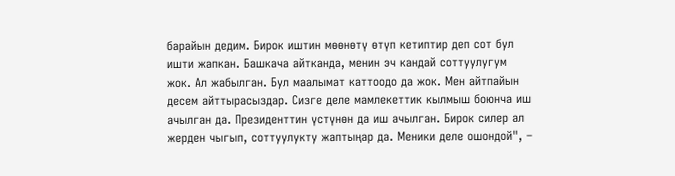барайын дедим. Бирок иштин мөөнөтү өтүп кетиптир деп сот бул ишти жапкан. Башкача айтканда, менин эч кандай соттуулугум жок. Ал жабылган. Бул маалымат каттоодо да жок. Мен айтпайын десем айттырасыздар. Сизге деле мамлекеттик кылмыш боюнча иш ачылган да. Президенттин үстүнөн да иш ачылган. Бирок силер ал жерден чыгып, соттуулукту жаптыңар да. Меники деле ошондой", –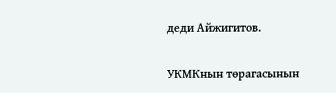деди Айжигитов.

УКМКнын төрагасынын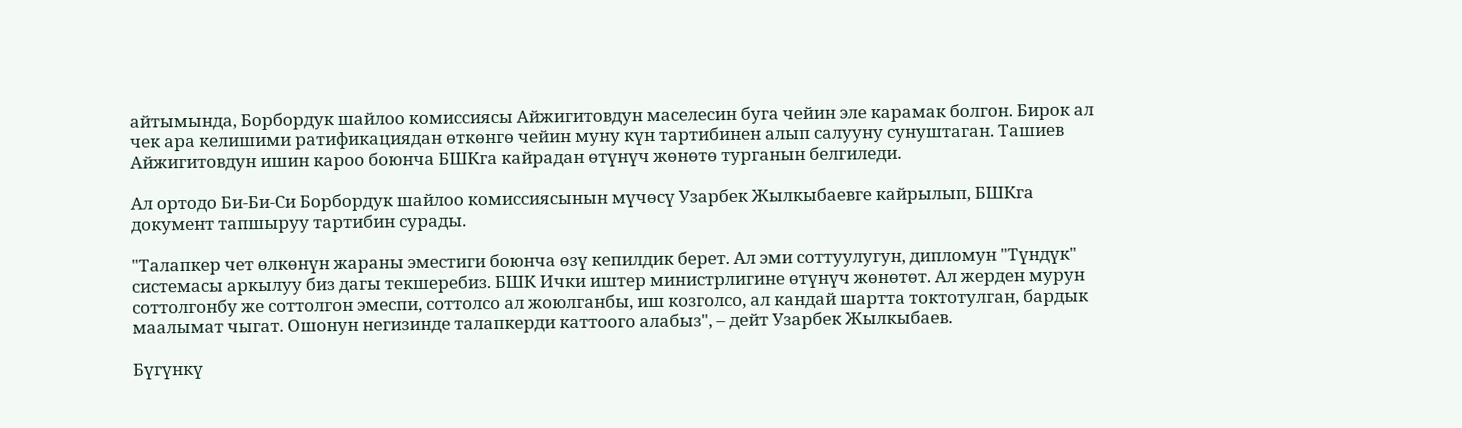айтымында, Борбордук шайлоо комиссиясы Айжигитовдун маселесин буга чейин эле карамак болгон. Бирок ал чек ара келишими ратификациядан өткөнгө чейин муну күн тартибинен алып салууну сунуштаган. Ташиев Айжигитовдун ишин кароо боюнча БШКга кайрадан өтүнүч жөнөтө турганын белгиледи.

Ал ортодо Би-Би-Си Борбордук шайлоо комиссиясынын мүчөсү Узарбек Жылкыбаевге кайрылып, БШКга документ тапшыруу тартибин сурады.

"Талапкер чет өлкөнүн жараны эместиги боюнча өзү кепилдик берет. Ал эми соттуулугун, дипломун "Түндүк" системасы аркылуу биз дагы текшеребиз. БШК Ички иштер министрлигине өтүнүч жөнөтөт. Ал жерден мурун соттолгонбу же соттолгон эмеспи, соттолсо ал жоюлганбы, иш козголсо, ал кандай шартта токтотулган, бардык маалымат чыгат. Ошонун негизинде талапкерди каттоого алабыз", – дейт Узарбек Жылкыбаев.

Бүгүнкү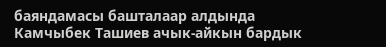баяндамасы башталаар алдында Камчыбек Ташиев ачык-айкын бардык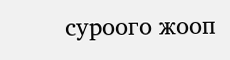суроого жооп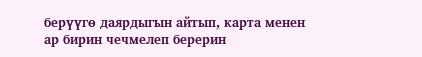берүүгө даярдыгын айтып, карта менен ар бирин чечмелеп берерин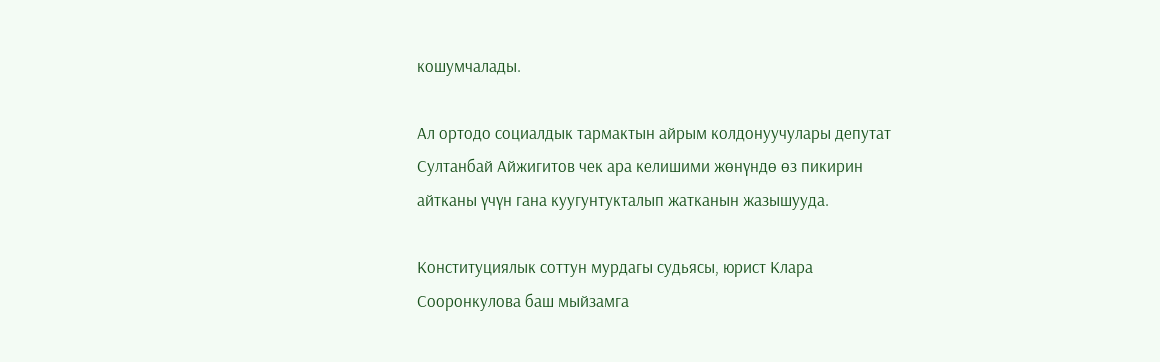кошумчалады.

Ал ортодо социалдык тармактын айрым колдонуучулары депутат Султанбай Айжигитов чек ара келишими жөнүндө өз пикирин айтканы үчүн гана куугунтукталып жатканын жазышууда.

Конституциялык соттун мурдагы судьясы, юрист Клара Сооронкулова баш мыйзамга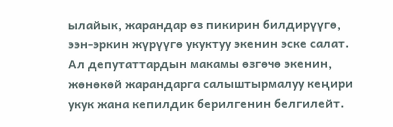ылайык, жарандар өз пикирин билдирүүгө, ээн-эркин жүрүүгө укуктуу экенин эске салат. Ал депутаттардын макамы өзгөчө экенин, жөнөкөй жарандарга салыштырмалуу кеңири укук жана кепилдик берилгенин белгилейт.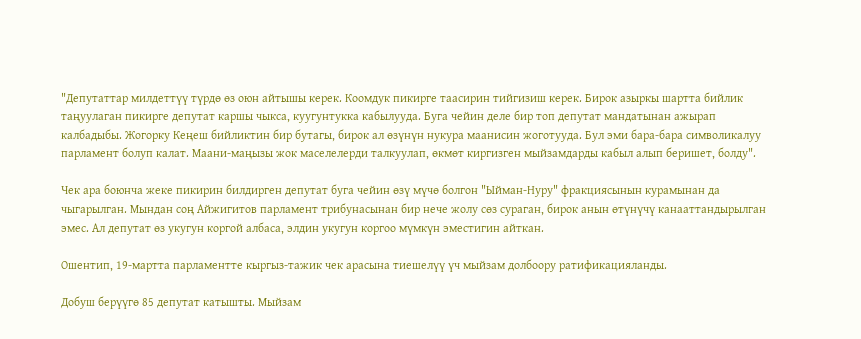"Депутаттар милдеттүү түрдө өз оюн айтышы керек. Коомдук пикирге таасирин тийгизиш керек. Бирок азыркы шартта бийлик таңуулаган пикирге депутат каршы чыкса, куугунтукка кабылууда. Буга чейин деле бир топ депутат мандатынан ажырап калбадыбы. Жогорку Кеңеш бийликтин бир бутагы, бирок ал өзүнүн нукура маанисин жоготууда. Бул эми бара-бара символикалуу парламент болуп калат. Маани-маңызы жок маселелерди талкуулап, өкмөт киргизген мыйзамдарды кабыл алып беришет, болду".

Чек ара боюнча жеке пикирин билдирген депутат буга чейин өзү мүчө болгон "Ыйман-Нуру" фракциясынын курамынан да чыгарылган. Мындан соң Айжигитов парламент трибунасынан бир нече жолу сөз сураган, бирок анын өтүнүчү канааттандырылган эмес. Ал депутат өз укугун коргой албаса, элдин укугун коргоо мүмкүн эместигин айткан.

Ошентип, 19-мартта парламентте кыргыз-тажик чек арасына тиешелүү үч мыйзам долбоору ратификацияланды.

Добуш берүүгө 85 депутат катышты. Мыйзам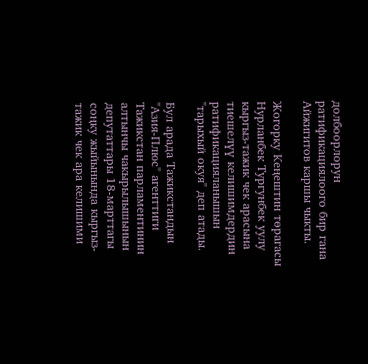долбоорлорун ратификациялоого бир гана Айжигитов каршы чыкты.

Жогорку Кеңештин төрагасы Нурланбек Тургунбек уулу кыргыз-тажик чек арасына тиешелүү келишимдердин ратификацияланышын "тарыхый окуя" деп атады.

Бул арада Тажикстандын "Азия-Плюс" агенттиги Тажикстан парламентинин алтынчы чакырылышынын депутаттары 18-марттагы соңку жыйынында кыргыз-тажик чек ара келишими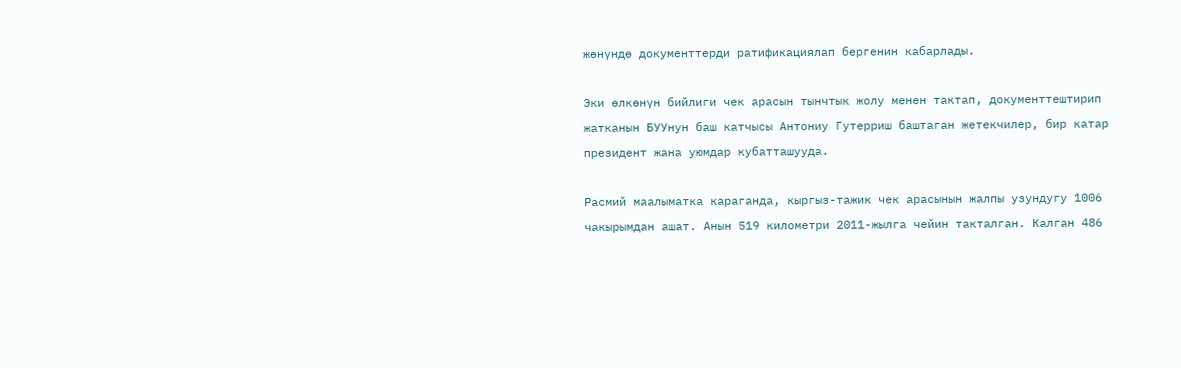жөнүндө документтерди ратификациялап бергенин кабарлады.

Эки өлкөнүн бийлиги чек арасын тынчтык жолу менен тактап, документтештирип жатканын БУУнун баш катчысы Антониу Гутерриш баштаган жетекчилер, бир катар президент жана уюмдар кубатташууда.

Расмий маалыматка караганда, кыргыз-тажик чек арасынын жалпы узундугу 1006 чакырымдан ашат. Анын 519 километри 2011-жылга чейин такталган. Калган 486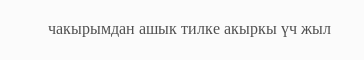чакырымдан ашык тилке акыркы үч жыл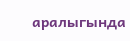аралыгында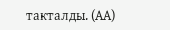такталды. (АА)